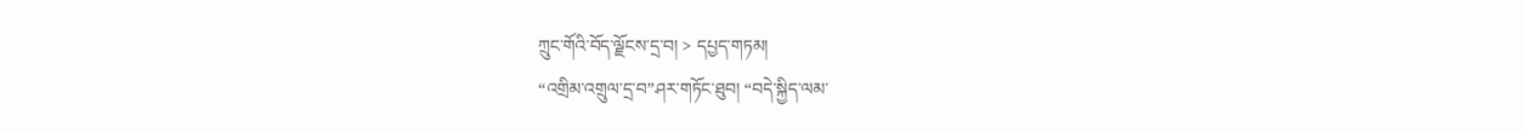ཀྲུང་གོའི་བོད་ལྗོངས་དྲ་བ། > དཔྱད་གཏམ།
“འགྲིམ་འགྲུལ་དྲ་བ”ཤར་གཏོང་ཐུབ། “བདེ་སྐྱིད་ལམ་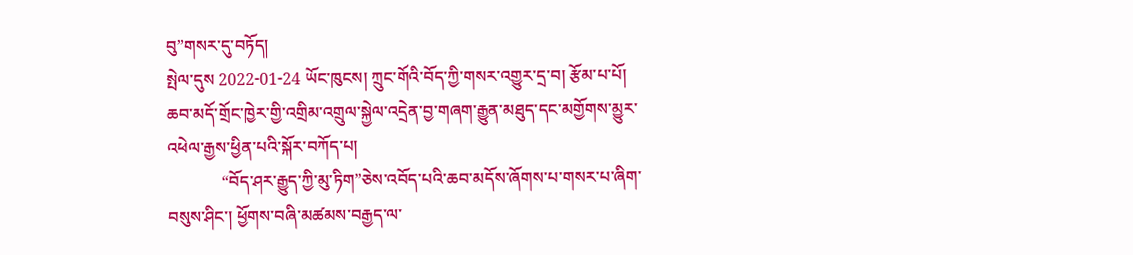བུ”གསར་དུ་བཏོད།
སྤེལ་དུས 2022-01-24 ཡོང་ཁུངས། ཀྲུང་གོའི་བོད་ཀྱི་གསར་འགྱུར་དྲ་བ། རྩོམ་པ་པོ།
ཆབ་མདོ་གྲོང་ཁྱེར་གྱི་འགྲིམ་འགྲུལ་སྐྱེལ་འདྲེན་བྱ་གཞག་རྒྱུན་མཐུད་དང་མགྱོགས་མྱུར་འཕེལ་རྒྱས་ཕྱིན་པའི་སྐོར་བཀོད་པ།
             “བོད་ཤར་རྒྱུད་ཀྱི་མུ་ཏིག”ཅེས་འབོད་པའི་ཆབ་མདོས་ཞོགས་པ་གསར་པ་ཞིག་བསུས་ཤིང་། ཕྱོགས་བཞི་མཚམས་བརྒྱད་ལ་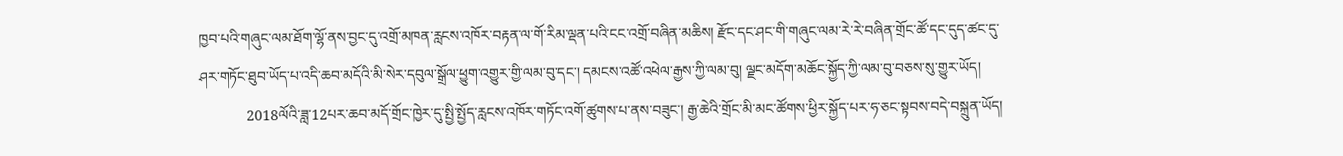ཁྱབ་པའི་གཞུང་ལམ་ཐོག་ལྷོ་ནས་བྱང་དུ་འགྲོ་མཁན་རླངས་འཁོར་བརྟན་ལ་གོ་རིམ་ལྡན་པའི་ངང་འགྲོ་བཞིན་མཆིས། རྫོང་དང་ཤང་གི་གཞུང་ལམ་རེ་རེ་བཞིན་གྲོང་ཚོ་དང་དུད་ཚང་དུ་ཤར་གཏོང་ཐུབ་ཡོད་པ་འདི་ཆབ་མདོའི་མི་སེར་དབུལ་སྒྲོལ་ཕྱུག་འགྱུར་གྱི་ལམ་བུ་དང་། དམངས་འཚོ་འཕེལ་རྒྱས་ཀྱི་ལམ་བུ། ལྗང་མདོག་མཆོང་སྐྱོད་ཀྱི་ལམ་བུ་བཅས་སུ་གྱུར་ཡོད།
             2018ལོའི་ཟླ་12པར་ཆབ་མདོ་གྲོང་ཁྱེར་དུ་སྤྱི་སྤྱོད་རླངས་འཁོར་གཏོང་འགོ་ཚུགས་པ་ནས་བཟུང་། རྒྱ་ཆེའི་གྲོང་མི་མང་ཚོགས་ཕྱིར་སྐྱོད་པར་ཧ་ཅང་སྟབས་བདེ་བསྐྲུན་ཡོད།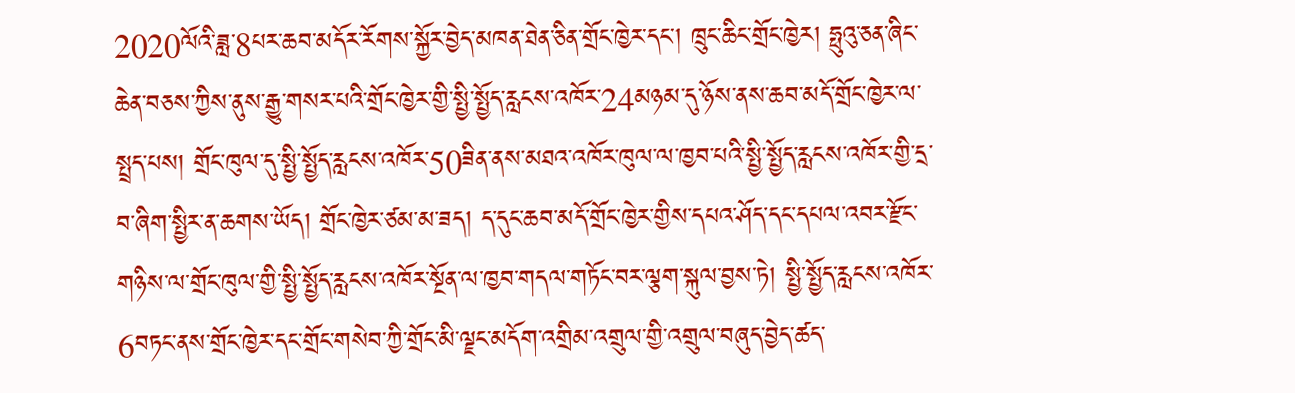2020ལོའི་ཟླ་8པར་ཆབ་མདོར་རོགས་སྐྱོར་བྱེད་མཁན་ཐེན་ཅིན་གྲོང་ཁྱེར་དང་། ཁྲུང་ཆིང་གྲོང་ཁྱེར། ཧྥུའུ་ཅན་ཞིང་ཆེན་བཅས་ཀྱིས་ནུས་རྒྱུ་གསར་པའི་གྲོང་ཁྱེར་གྱི་སྤྱི་སྤྱོད་རླངས་འཁོར་24མཉམ་དུ་ཉོས་ནས་ཆབ་མདོ་གྲོང་ཁྱེར་ལ་སྤྲད་པས། གྲོང་ཁུལ་དུ་སྤྱི་སྤྱོད་རླངས་འཁོར་50ཟིན་ནས་མཐའ་འཁོར་ཁུལ་ལ་ཁྱབ་པའི་སྤྱི་སྤྱོད་རླངས་འཁོར་གྱི་དྲ་བ་ཞིག་སྤྱིར་ན་ཆགས་ཡོད། གྲོང་ཁྱེར་ཙམ་མ་ཟད། ད་དུང་ཆབ་མདོ་གྲོང་ཁྱེར་གྱིས་དཔའ་ཤོད་དང་དཔལ་འབར་རྫོང་གཉིས་ལ་གྲོང་ཁུལ་གྱི་སྤྱི་སྤྱོད་རླངས་འཁོར་སྔོན་ལ་ཁྱབ་གདལ་གཏོང་བར་ལྕག་སྐུལ་བྱས་ཏེ། སྤྱི་སྤྱོད་རླངས་འཁོར་6བཏང་ནས་གྲོང་ཁྱེར་དང་གྲོང་གསེབ་ཀྱི་གྲོང་མི་ལྗང་མདོག་འགྲིམ་འགྲུལ་གྱི་འགྲུལ་བཞུད་བྱེད་ཚད་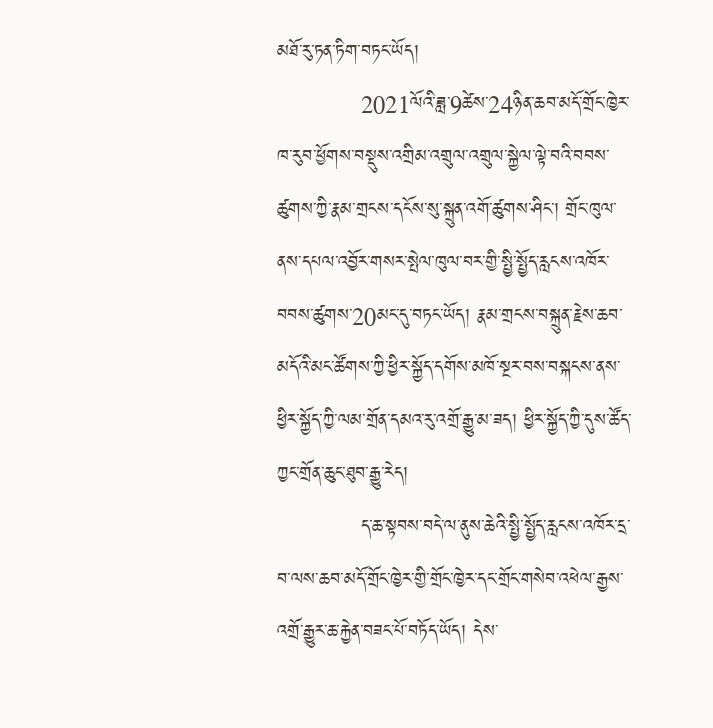མཐོ་རུ་ཏན་ཏིག་བཏང་ཡོད།
             2021ལོའི་ཟླ་9ཚེས་24ཉིན་ཆབ་མདོ་གྲོང་ཁྱེར་ཁ་རུབ་ཕྱོགས་བསྡུས་འགྲིམ་འགྲུལ་འགྲུལ་སྐྱེལ་ལྟེ་བའི་བབས་ཚུགས་ཀྱི་རྣམ་གྲངས་དངོས་སུ་སྐྲུན་འགོ་ཚུགས་ཤིང་། གྲོང་ཁུལ་ནས་དཔལ་འབྱོར་གསར་སྤེལ་ཁུལ་བར་གྱི་སྤྱི་སྤྱོད་རླངས་འཁོར་བབས་ཚུགས་20མང་དུ་བཏང་ཡོད། རྣམ་གྲངས་བསྐྲུན་རྗེས་ཆབ་མདོའི་མང་ཚོགས་ཀྱི་ཕྱིར་སྐྱོད་དགོས་མཁོ་སྔར་བས་བསྐངས་ནས་ཕྱིར་སྐྱོད་ཀྱི་ལམ་གྲོན་དམའ་རུ་འགྲོ་རྒྱུ་མ་ཟད། ཕྱིར་སྐྱོད་ཀྱི་དུས་ཚོད་ཀྱང་གྲོན་ཆུང་ཐུབ་རྒྱུ་རེད།
             ད་ཆ་སྟབས་བདེ་ལ་ནུས་ཆེའི་སྤྱི་སྤྱོད་རླངས་འཁོར་དྲ་བ་ལས་ཆབ་མདོ་གྲོང་ཁྱེར་གྱི་གྲོང་ཁྱེར་དང་གྲོང་གསེབ་འཕེལ་རྒྱས་འགྲོ་རྒྱུར་ཆ་རྐྱེན་བཟང་པོ་བཏོད་ཡོད། དེས་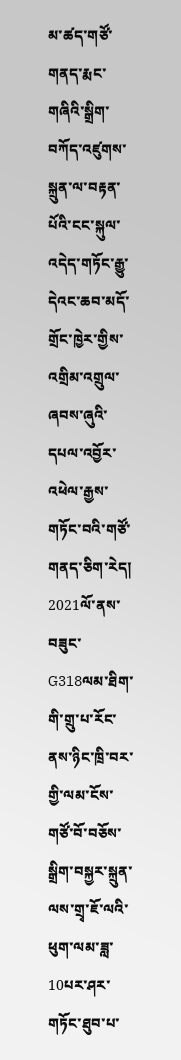མ་ཚད་གཙོ་གནད་རྨང་གཞིའི་སྒྲིག་བཀོད་འཛུགས་སྐྲུན་ལ་བརྟན་པོའི་ངང་སྐུལ་འདེད་གཏོང་རྒྱུ་དེའང་ཆབ་མདོ་གྲོང་ཁྱེར་གྱིས་འགྲིམ་འགྲུལ་ཞབས་ཞུའི་དཔལ་འབྱོར་འཕེལ་རྒྱས་གཏོང་བའི་གཙོ་གནད་ཅིག་རེད། 2021ལོ་ནས་བཟུང་G318ལམ་ཐིག་གི་གྲུ་པ་རོང་ནས་ཉིང་ཁྲི་བར་གྱི་ལམ་ངོས་གཙོ་བོ་བཅོས་སྒྲིག་བསྐྱར་སྐྲུན་ལས་གྲྭ་ཇོ་ལའི་ཕུག་ལམ་ཟླ་10པར་ཤར་གཏོང་ཐུབ་པ་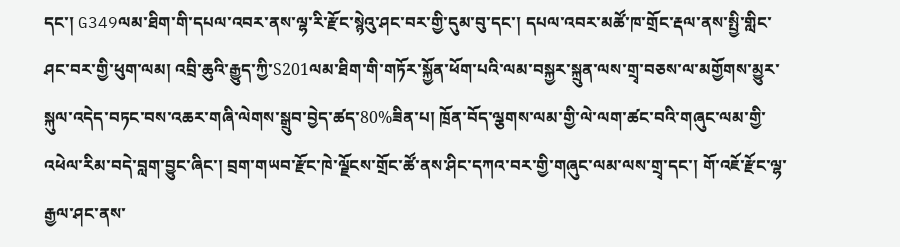དང་། G349ལམ་ཐིག་གི་དཔལ་འབར་ནས་ལྷ་རི་རྫོང་སྙེའུ་ཤང་བར་གྱི་དུམ་བུ་དང་། དཔལ་འབར་མཚོ་ཁ་གྲོང་རྡལ་ནས་སྤྱི་གླིང་ཤང་བར་གྱི་ཕུག་ལམ། འབྲི་ཆུའི་རྒྱུད་ཀྱི་S201ལམ་ཐིག་གི་གཏོར་སྐྱོན་ཕོག་པའི་ལམ་བསྐྱར་སྐྲུན་ལས་གྲྭ་བཅས་ལ་མགྱོགས་མྱུར་སྐུལ་འདེད་བཏང་བས་འཆར་གཞི་ལེགས་སྒྲུབ་བྱེད་ཚད་80%ཟིན་པ། ཁྲོན་བོད་ལྕགས་ལམ་གྱི་ལེ་ལག་ཚང་བའི་གཞུང་ལམ་གྱི་འཕེལ་རིམ་བདེ་བླག་བྱུང་ཞིང་། བྲག་གཡབ་རྫོང་ཁེ་ལྗོངས་གྲོང་ཚོ་ནས་ཤིང་དཀའ་བར་གྱི་གཞུང་ལམ་ལས་གྲྭ་དང་། གོ་འཇོ་རྫོང་ལྷ་རྒྱལ་ཤང་ནས་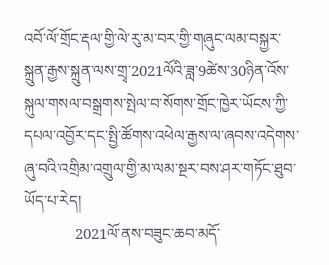འབོ་ལོ་གྲོང་རྡལ་གྱི་ལེ་རུ་མ་བར་གྱི་གཞུང་ལམ་བསྐྱར་སྐྲུན་རྒྱས་སྐྲུན་ལས་གྲྭ་2021ལོའི་ཟླ་9ཚེས་30ཉིན་འོས་སྐུལ་གསལ་བསྒྲགས་སྤེལ་བ་སོགས་གྲོང་ཁྱེར་ཡོངས་ཀྱི་དཔལ་འབྱོར་དང་སྤྱི་ཚོགས་འཕེལ་རྒྱས་ལ་ཞབས་འདེགས་ཞུ་བའི་འགྲིམ་འགྲུལ་གྱི་མ་ལམ་སྔར་བས་ཤར་གཏོང་ཐུབ་ཡོད་པ་རེད།
             2021ལོ་ནས་བཟུང་ཆབ་མདོ་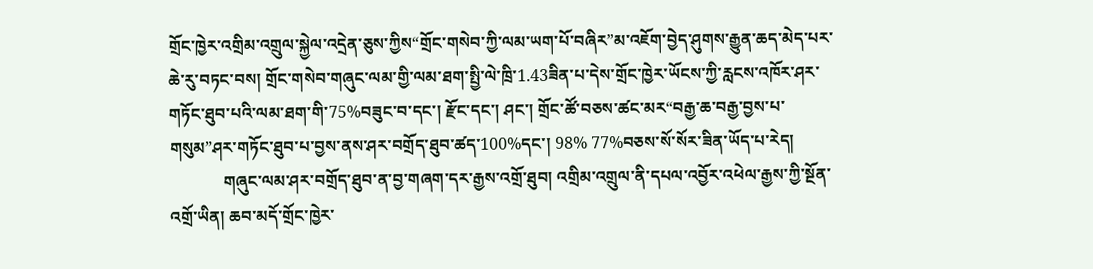གྲོང་ཁྱེར་འགྲིམ་འགྲུལ་སྐྱེལ་འདྲེན་ཅུས་ཀྱིས“གྲོང་གསེབ་ཀྱི་ལམ་ཡག་པོ་བཞིར”མ་འཇོག་བྱེད་ཤུགས་རྒྱུན་ཆད་མེད་པར་ཆེ་རུ་བཏང་བས། གྲོང་གསེབ་གཞུང་ལམ་གྱི་ལམ་ཐག་སྤྱི་ལེ་ཁྲི་1.43ཟིན་པ་དེས་གྲོང་ཁྱེར་ཡོངས་ཀྱི་རླངས་འཁོར་ཤར་གཏོང་ཐུབ་པའི་ལམ་ཐག་གི་75%བཟུང་བ་དང་། རྫོང་དང་། ཤང་། གྲོང་ཚོ་བཅས་ཚང་མར“བརྒྱ་ཆ་བརྒྱ་བྱས་པ་གསུམ”ཤར་གཏོང་ཐུབ་པ་བྱས་ནས་ཤར་བགྲོད་ཐུབ་ཚད་100%དང་། 98% 77%བཅས་སོ་སོར་ཟིན་ཡོད་པ་རེད།
             གཞུང་ལམ་ཤར་བགྲོད་ཐུབ་ན་བྱ་གཞག་དར་རྒྱས་འགྲོ་ཐུབ། འགྲིམ་འགྲུལ་ནི་དཔལ་འབྱོར་འཕེལ་རྒྱས་ཀྱི་སྔོན་འགྲོ་ཡིན། ཆབ་མདོ་གྲོང་ཁྱེར་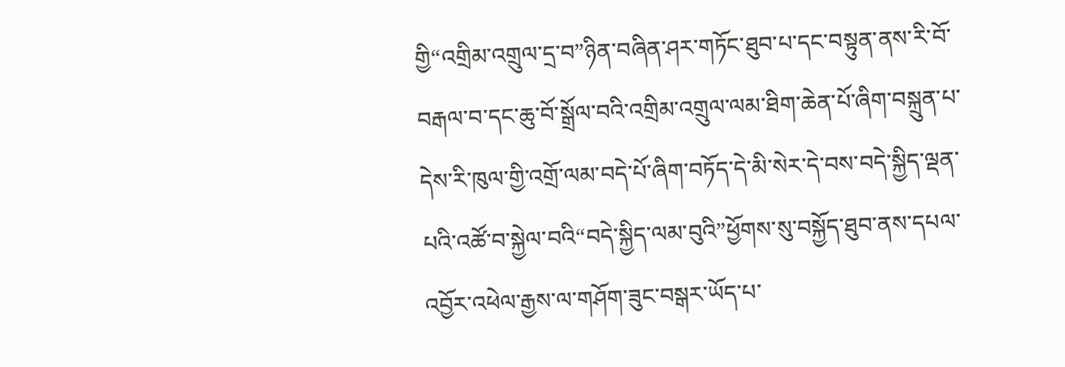གྱི“འགྲིམ་འགྲུལ་དྲ་བ”ཉིན་བཞིན་ཤར་གཏོང་ཐུབ་པ་དང་བསྟུན་ནས་རི་བོ་བརྒལ་བ་དང་ཆུ་བོ་སྒྲོལ་བའི་འགྲིམ་འགྲུལ་ལམ་ཐིག་ཆེན་པོ་ཞིག་བསྐྲུན་པ་དེས་རི་ཁུལ་གྱི་འགྲོ་ལམ་བདེ་པོ་ཞིག་བཏོད་དེ་མི་སེར་དེ་བས་བདེ་སྐྱིད་ལྡན་པའི་འཚོ་བ་སྐྱེལ་བའི“བདེ་སྐྱིད་ལམ་བུའི”ཕྱོགས་སུ་བསྐྱོད་ཐུབ་ནས་དཔལ་འབྱོར་འཕེལ་རྒྱས་ལ་གཤོག་ཟུང་བསྒར་ཡོད་པ་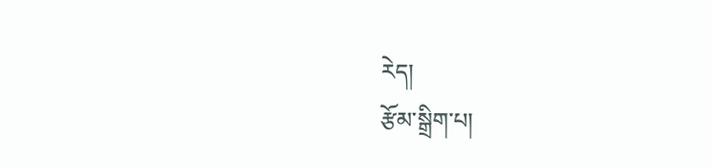རེད།
རྩོམ་སྒྲིག་པ།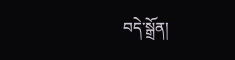བདེ་སྒྲོན།